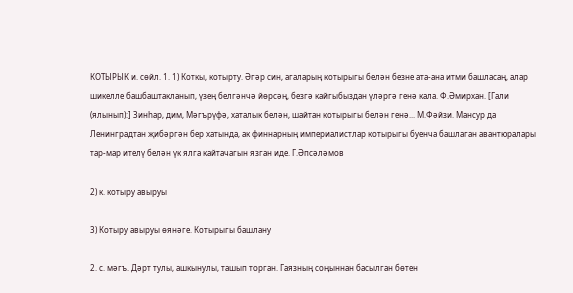КОТЫРЫК и. сөйл. 1. 1) Коткы, котырту. Әгәр син, агаларың котырыгы белән безне ата-ана итми башласаң, алар шикелле башбаштакланып, үзең белгәнчә йөрсәң, безгә кайгыбыздан үләргә генә кала. Ф.Әмирхан. [Гали (ялынып):] Зинһар, дим, Мәгърүфә, хаталык белән, шайтан котырыгы белән генә... М.Фәйзи. Мансур да Ленинградтан җибәргән бер хатында, ак финнарның империалистлар котырыгы буенча башлаган авантюралары тар-мар ителү белән үк ялга кайтачагын язган иде. Г.Әпсәләмов

2) к. котыру авыруы

3) Котыру авыруы өянәге. Котырыгы башлану

2. с. мәгъ. Дәрт тулы, ашкынулы, ташып торган. Гаязның соңыннан басылган бөтен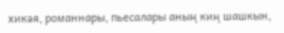хикәя, романнары, пьесалары аның киң шашкын,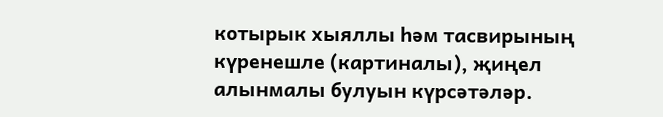котырык хыяллы һәм тасвирының күренешле (картиналы), җиңел алынмалы булуын күрсәтәләр.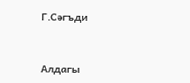Г.Сәгъди



Алдагы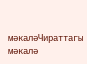мәкаләЧираттагы мәкалә